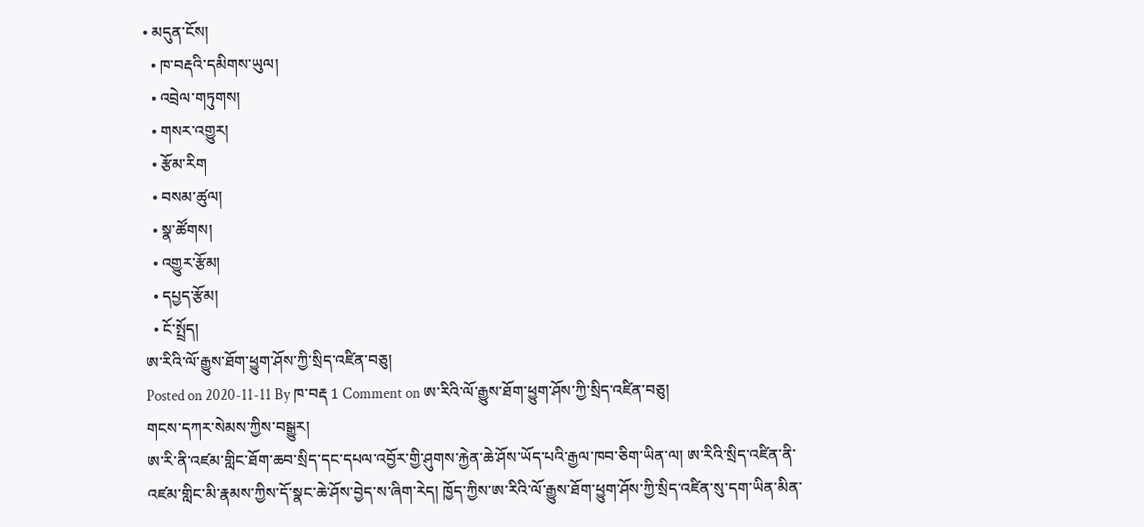• མདུན་ངོས།
  • ཁ་བརྡའི་དམིགས་ཡུལ།
  • འབྲེལ་གཏུགས།
  • གསར་འགྱུར།
  • རྩོམ་རིག
  • བསམ་ཚུལ།
  • སྣ་ཚོགས།
  • འགྱུར་རྩོམ།
  • དཔྱད་རྩོམ།
  • ངོ་སྤྲོད།
ཨ་རིའི་ལོ་རྒྱུས་ཐོག་ཕྱུག་ཤོས་ཀྱི་སྲིད་འཛིན་བཅུ།
Posted on 2020-11-11 By ཁ་བརྡ 1 Comment on ཨ་རིའི་ལོ་རྒྱུས་ཐོག་ཕྱུག་ཤོས་ཀྱི་སྲིད་འཛིན་བཅུ།
གངས་དཀར་སེམས་ཀྱིས་བསྒྱུར།
ཨ་རི་ནི་འཛམ་གླིང་ཐོག་ཆབ་སྲིད་དང་དཔལ་འབྱོར་གྱི་ཤུགས་རྐྱེན་ཆེ་ཤོས་ཡོད་པའི་རྒྱལ་ཁབ་ཅིག་ཡིན་ལ། ཨ་རིའི་སྲིད་འཛིན་ནི་འཛམ་གླིང་མི་རྣམས་ཀྱིས་དོ་སྣང་ཆེ་ཤོས་བྱེད་ས་ཞིག་རེད། ཁྱོད་ཀྱིས་ཨ་རིའི་ལོ་རྒྱུས་ཐོག་ཕྱུག་ཤོས་ཀྱི་སྲིད་འཛིན་སུ་དག་ཡིན་མིན་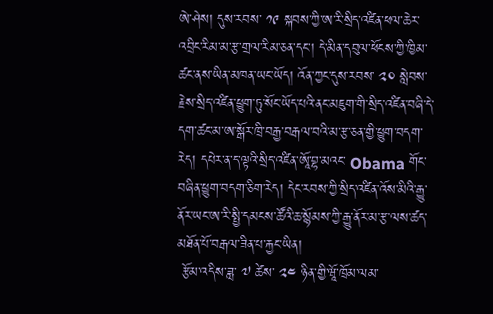ཨེ་ཤེས། དུས་རབས་ ༡༩ སྐབས་ཀྱི་ཨ་རི་སྲིད་འཛིན་ཕལ་ཆེར་འབྲིང་རིམ་མ་རྩ་གྲལ་རིམ་ཅན་དང་། དེ་མིན་དབུལ་ཕོངས་ཀྱི་ཁྱིམ་ཚང་ནས་ཡིན་མཁན་ཡང་ཡོད། འོན་ཀྱང་དུས་རབས་ ༢༠ སླེབས་རྗེས་སྲིད་འཛིན་ཕྱུག་ཏུ་སོང་ཡོད་པའི་ནང་མཇུག་གི་སྲིད་འཛིན་བཞི་དེ་དག་ཚང་མ་ཨ་སྒོར་ཁྲི་བརྒྱ་བརྒལ་བའི་མ་རྩ་ཅན་གྱི་ཕྱུག་བདག་རེད། དཔེར་ན་ད་ལྟའི་སྲིད་འཛིན་ཨཱོ་བྷ་མའང་ Obama གོང་བཞིན་ཕྱུག་བདག་ཅིག་རེད། དེང་རབས་ཀྱི་སྲིད་འཛིན་འོས་མིའི་རྒྱུ་ནོར་ཡང་ཨ་རི་སྤྱི་དམངས་ཚོའི་ཆ་སྙོམས་ཀྱི་རྒྱུ་ནོར་མ་རྩ་ལས་ཚད་མཐོན་པོ་བརྒལ་ཟིན་པ་རྐྱང་ཡིན།
 རྩོམ་འདིས་ཟླ་ ༧ ཚེས་ ༢༤ ཉིན་གྱི་ཝཱོ་ཁྲོམ་ལམ་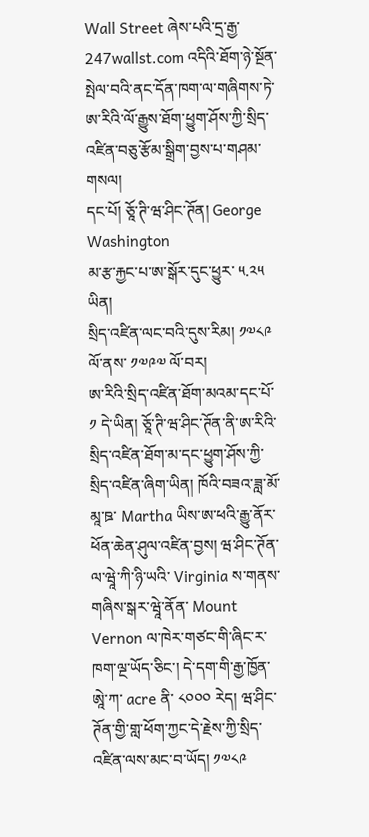Wall Street ཞེས་པའི་དྲ་རྒྱ་ 247wallst.com འདིའི་ཐོག་ཉེ་སྔོན་སྤེལ་བའི་ནང་དོན་ཁག་ལ་གཞིགས་ཏེ་ཨ་རིའི་ལོ་རྒྱུས་ཐོག་ཕྱུག་ཤོས་ཀྱི་སྲིད་འཛིན་བཅུ་རྩོམ་སྒྲིག་བྱས་པ་གཤམ་གསལ།
དང་པོ། ཅཱོ་ཊི་ཝ་ཤིང་ཊོན། George Washington
མ་རྩ་རྐྱང་པ་ཨ་སྒོར་དུང་ཕྱུར་ ༥.༢༥ ཡིན།
སྲིད་འཛིན་ལང་བའི་དུས་རིམ། ༡༧༨༩ ལོ་ནས་ ༡༧༩༧ ལོ་བར།
ཨ་རིའི་སྲིད་འཛིན་ཐོག་མའམ་དང་པོ་ ༡ དེ་ཡིན། ཅཱོ་ཊི་ཝ་ཤིང་ཊོན་ནི་ཨ་རིའི་སྲིད་འཛིན་ཐོག་མ་དང་ཕྱུག་ཤོས་ཀྱི་སྲིད་འཛིན་ཞིག་ཡིན། ཁོའི་བཟའ་ཟླ་མོ་མཱ་ཋ་ Martha ཡིས་ཨ་ཕའི་རྒྱུ་ནོར་ཕོན་ཆེན་ཤུལ་འཛིན་བྱས། ཝ་ཤིང་ཊོན་ལ་ཝཱེ་ཀི་ཉི་ཡའི་ Virginia ས་གནས་གཞིས་སྒར་ཝཱེ་ནོན་ Mount Vernon ལ་ཁེར་གཙང་གི་ཞིང་ར་ཁག་ལྔ་ཡོད་ཅིང་། དེ་དག་གི་རྒྱ་ཁྱོན་ཨཱེ་ཀ་ acre ནི་ ༨༠༠༠ རེད། ཝ་ཤིང་ཊོན་གྱི་གླ་ཕོག་ཀྱང་དེ་རྗེས་ཀྱི་སྲིད་འཛིན་ལས་མང་བ་ཡོད། ༡༧༨༩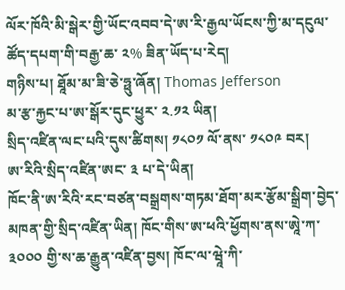ལོར་ཁོའི་མི་སྒེར་གྱི་ཡོང་འབབ་དེ་ཨ་རི་རྒྱལ་ཡོངས་ཀྱི་མ་དངུལ་ཚོད་དཔག་གི་བརྒྱ་ཆ་ ༢% ཟིན་ཡོད་པ་རེད།
གཉིས་པ། ཐཱོམ་མ་ཟི་ཅེ་ཧྥུ་ཞོན། Thomas Jefferson
མ་རྩ་རྐྱང་པ་ཨ་སྒོར་དུང་ཕྱུར་ ༢.༡༢ ཡིན།
སྲིད་འཛིན་ལང་པའི་དུས་ཚིགས། ༡༨༠༡ ལོ་ནས་ ༡༨༠༩ བར།
ཨ་རིའི་སྲིད་འཛིན་ཨང་ ༣ པ་དེ་ཡིན།
ཁོང་ནི་ཨ་རིའི་རང་བཙན་བསྒྲགས་གཏམ་ཐོག་མར་རྩོམ་སྒྲིག་བྱེད་མཁན་གྱི་སྲིད་འཛིན་ཡིན། ཁོང་གིས་ཨ་ཕའི་ཕྱོགས་ནས་ཨཱེ་ཀ་ ༣༠༠༠ གྱི་ས་ཆ་རྒྱུན་འཛིན་བྱས། ཁོང་ལ་ཝཱེ་ཀི་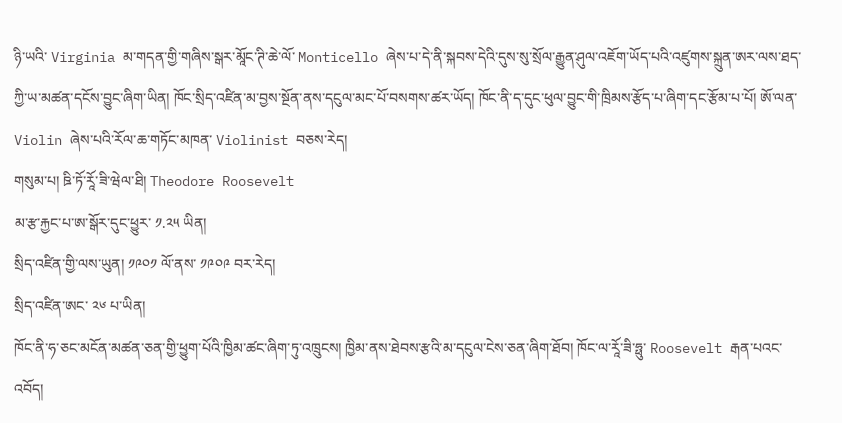ཉི་ཡའི་ Virginia མ་གདན་གྱི་གཞིས་སྒར་མཱོང་ཊི་ཆེ་ལོ་ Monticello ཞེས་པ་དེ་ནི་སྐབས་དེའི་དུས་སུ་སྲོལ་རྒྱུན་ཤུལ་འཇོག་ཡོད་པའི་འཛུགས་སྐྲུན་ཨར་ལས་ཐད་ཀྱི་ཡ་མཚན་དངོས་བྱུང་ཞིག་ཡིན། ཁོང་སྲིད་འཛིན་མ་བྱས་སྔོན་ནས་དངུལ་མང་པོ་བསགས་ཚར་ཡོད། ཁོང་ནི་ད་དུང་ཕུལ་བྱུང་གི་ཁྲིམས་རྩོད་པ་ཞིག་དང་རྩོམ་པ་པོ། ཨོ་ལན་ Violin ཞེས་པའི་རོལ་ཆ་གཏོང་མཁན་ Violinist བཅས་རེད།
གསུམ་པ། ཋི་ཏོ་རཱོ་ཟི་ཝེལ་ཐི། Theodore Roosevelt
མ་རྩ་རྐྱང་པ་ཨ་སྒོར་དུང་ཕྱུར་ ༡.༢༥ ཡིན།
སྲིད་འཛིན་གྱི་ལས་ཡུན། ༡༩༠༡ ལོ་ནས་ ༡༩༠༩ བར་རེད།
སྲིད་འཛིན་ཨང་ ༢༦ པ་ཡིན།
ཁོང་ནི་ཧ་ཅང་མངོན་མཚན་ཅན་གྱི་ཕྱུག་པོའི་ཁྱིམ་ཚང་ཞིག་ཏུ་འཁྲུངས། ཁྱིམ་ནས་ཐེབས་རྩའི་མ་དངུལ་ངེས་ཅན་ཞིག་ཐོབ། ཁོང་ལ་རཱོ་ཟི་ཧྥུ་ Roosevelt རྒན་པའང་འབོད།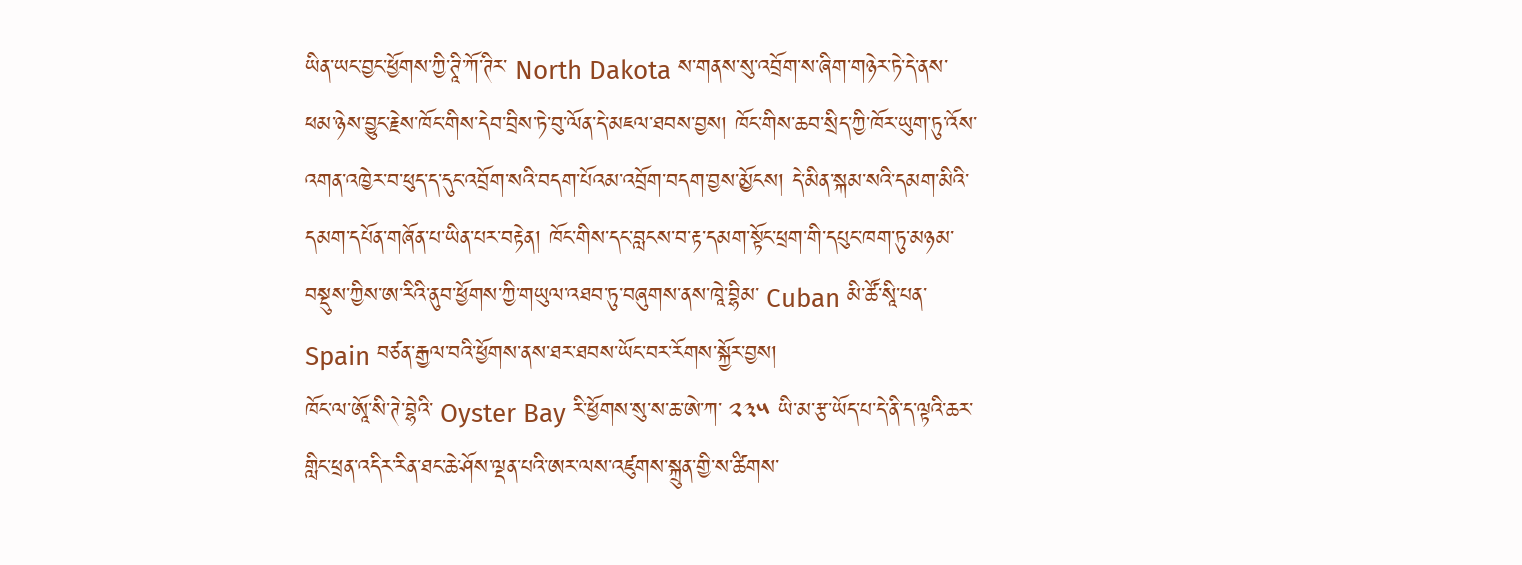ཡིན་ཡང་བྱང་ཕྱོགས་ཀྱི་ཊཱི་ཀོ་ཊིར་ North Dakota ས་གནས་སུ་འབྲོག་ས་ཞིག་གཉེར་ཏེ་དེ་ནས་ཕམ་ཉེས་བྱུང་རྗེས་ཁོང་གིས་དེབ་བྲིས་ཏེ་བུ་ལོན་དེ་མཇལ་ཐབས་བྱས། ཁོང་གིས་ཆབ་སྲིད་ཀྱི་ཁོར་ཡུག་ཏུ་འོས་འགན་འཁྱེར་བ་ཕུད་ད་དུང་འབྲོག་སའི་བདག་པོའམ་འབྲོག་བདག་བྱས་མྱོངས། དེ་མིན་སྐམ་སའི་དམག་མིའི་དམག་དཔོན་གཞོན་པ་ཡིན་པར་བརྟེན། ཁོང་གིས་དང་བླངས་བ་རྟ་དམག་སྟོང་ཕྲག་གི་དཔུང་ཁག་ཏུ་མཉམ་བསྡུས་ཀྱིས་ཨ་རིའི་ནུབ་ཕྱོགས་ཀྱི་གཡུལ་འཐབ་ཏུ་བཞུགས་ནས་ཁཱེ་བྷིམ་ Cuban མི་ཚོ་སཱི་པན་ Spain བཙན་རྒྱལ་བའི་ཕྱོགས་ནས་ཐར་ཐབས་ཡོང་བར་རོགས་སྐྱོར་བྱས།
ཁོང་ལ་ཨཱོ་སི་ཊེ་བྷེའི་ Oyster Bay རི་ཕྱོགས་སུ་ས་ཆ་ཨེ་ཀ་ ༢༣༥ ཡི་མ་རྩ་ཡོད་པ་དེ་ནི་ད་ལྟའི་ཆར་གླིང་ཕྲན་འདིར་རིན་ཐང་ཆེ་ཤོས་ལྡན་པའི་ཨར་ལས་འཛུགས་སྐྲུན་གྱི་ས་ཚིགས་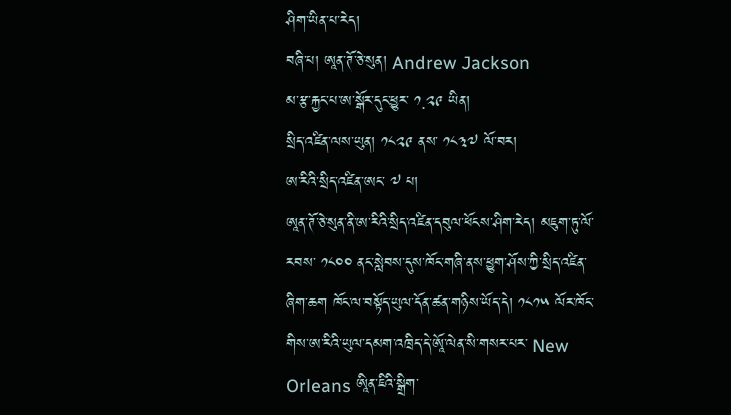ཤིག་ཡིན་པ་རེད།
བཞི་པ། ཨཱན་ཊོ་ཅེ་སུན། Andrew Jackson
མ་རྩ་རྐྱང་པ་ཨ་སྒོར་དུང་ཕྱུར་ ༡.༢༩ ཡིན།
སྲིད་འཛིན་ལས་ཡུན། ༡༨༢༩ ནས་ ༡༨༣༧ ལོ་བར།
ཨ་རིའི་སྲིད་འཛིན་ཨང་ ༧ པ།
ཨཱན་ཊོ་ཅེ་སུན་ནི་ཨ་རིའི་སྲིད་འཛིན་དབུལ་ཕོངས་ཤིག་རེད། མཇུག་ཏུ་ལོ་རབས་ ༡༨༠༠ ནང་སླེབས་དུས་ཁོང་གཞི་ནས་ཕྱུག་ཤོས་ཀྱི་སྲིད་འཛིན་ཞིག་ཆག ཁོང་ལ་བསྟོད་ཡུལ་དོན་ཚན་གཉིས་ཡོད་དེ། ༡༨༡༥ ལོར་ཁོང་གིས་ཨ་རིའི་ཡུལ་དམག་འཁྲིད་དེ་ཨཱོ་ལེན་སི་གསར་པར་ New Orleans ཨཱིན་ཇིའི་སྒྲིག་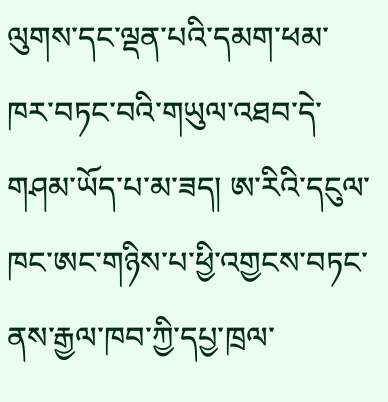ལུགས་དང་ལྡན་པའི་དམག་ཕམ་ཁར་བཏང་བའི་གཡུལ་འཐབ་དེ་གཤམ་ཡོད་པ་མ་ཟད། ཨ་རིའི་དངུལ་ཁང་ཨང་གཉིས་པ་ཕྱི་འགྱངས་བཏང་ནས་རྒྱལ་ཁབ་ཀྱི་དཔྱ་ཁྲལ་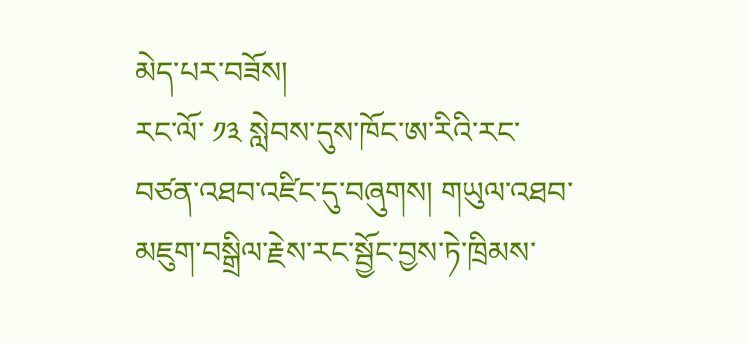མེད་པར་བཟོས།
རང་ལོ་ ༡༣ སླེབས་དུས་ཁོང་ཨ་རིའི་རང་བཙན་འཐབ་འཛིང་དུ་བཞུགས། གཡུལ་འཐབ་མཇུག་བསྒྲིལ་རྗེས་རང་སྦྱོང་བྱས་ཏེ་ཁྲིམས་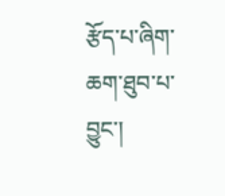རྩོད་པ་ཞིག་ཆག་ཐུབ་པ་བྱུང་།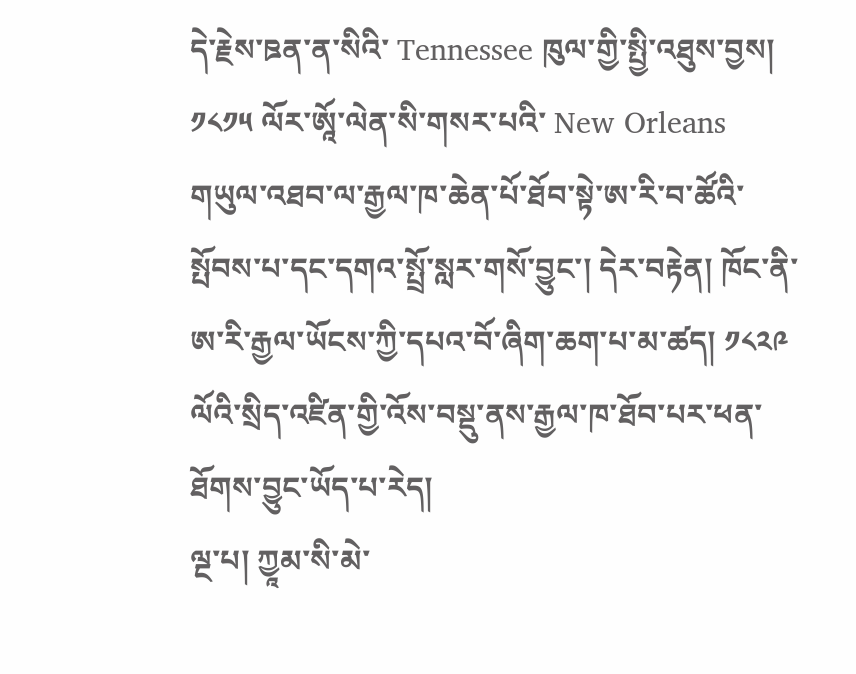དེ་རྗེས་ཋན་ན་སིའི་ Tennessee ཁུལ་གྱི་སྤྱི་འཐུས་བྱས། ༡༨༡༥ ལོར་ཨཱོ་ལེན་སི་གསར་པའི་ New Orleans གཡུལ་འཐབ་ལ་རྒྱལ་ཁ་ཆེན་པོ་ཐོབ་སྟེ་ཨ་རི་བ་ཚོའི་སྤོབས་པ་དང་དགའ་སྤྲོ་སླར་གསོ་བྱུང་། དེར་བརྟེན། ཁོང་ནི་ཨ་རི་རྒྱལ་ཡོངས་ཀྱི་དཔའ་བོ་ཞིག་ཆག་པ་མ་ཚད། ༡༨༢༩ ལོའི་སྲིད་འཛིན་གྱི་འོས་བསྡུ་ནས་རྒྱལ་ཁ་ཐོབ་པར་ཕན་ཐོགས་བྱུང་ཡོད་པ་རེད།
ལྔ་པ། ཀྱཱམ་སི་མེ་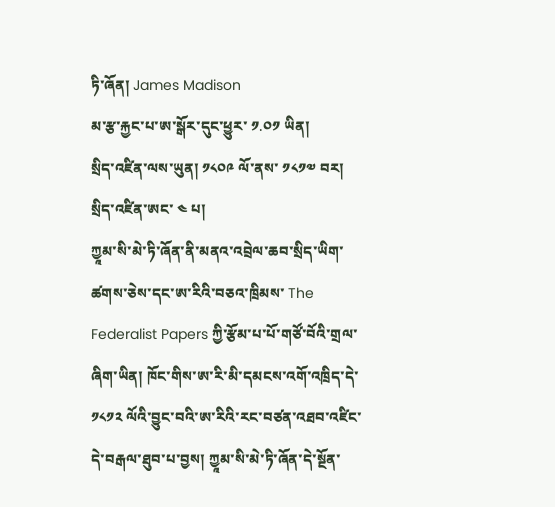ཏི་ཞོན། James Madison
མ་རྩ་རྐྱང་པ་ཨ་སྒོར་དུང་ཕྱུར་ ༡.༠༡ ཡིན།
སྲིད་འཛིན་ལས་ཡུན། ༡༨༠༩ ལོ་ནས་ ༡༨༡༧ བར།
སྲིད་འཛིན་ཨང་ ༤ པ།
ཀྱཱམ་སི་མེ་ཏི་ཞོན་ནི་མནའ་འབྲེལ་ཆབ་སྲིད་ཡིག་ཚགས་ཅེས་དང་ཨ་རིའི་བཅའ་ཁྲིམས་ The Federalist Papers ཀྱི་རྩོམ་པ་པོ་གཙོ་བོའི་གྲལ་ཞིག་ཡིན། ཁོང་གིས་ཨ་རི་མི་དམངས་འགོ་འཁྲིད་དེ་ ༡༨༡༢ ལོའི་བྱུང་བའི་ཨ་རིའི་རང་བཙན་འཐབ་འཛིང་དེ་བརྒལ་ཐུབ་པ་བྱས། ཀྱཱམ་སི་མེ་ཏི་ཞོན་དེ་སྔོན་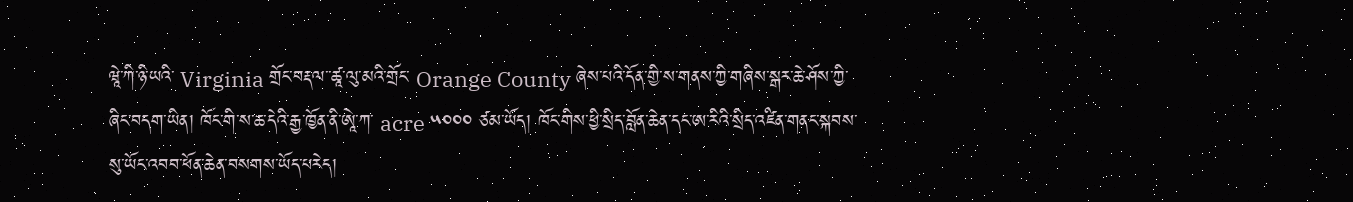ཝཱེ་ཀི་ཉི་ཡའི་ Virginia གྲོང་བརྡལ་་ཚཱ་ལུ་མའི་གྲོང་ Orange County ཞེས་པའི་དོན་གྱི་ས་གནས་ཀྱི་གཞིས་སྒར་ཆེ་ཤོས་ཀྱི་ཞིང་བདག་ཡིན། ཁོང་གི་ས་ཆ་དེའི་རྒྱ་ཁྱོན་ནི་ཨཱེ་ཀ་ acre ༥༠༠༠ ཙམ་ཡོད། ཁོང་གིས་ཕྱི་སྲིད་བློན་ཆེན་དང་ཨ་རིའི་སྲིད་འཛིན་གནང་སྐབས་སུ་ཡོང་འབབ་ཕོན་ཆེན་བསགས་ཡོད་པརེད།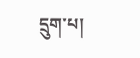དྲུག་པ།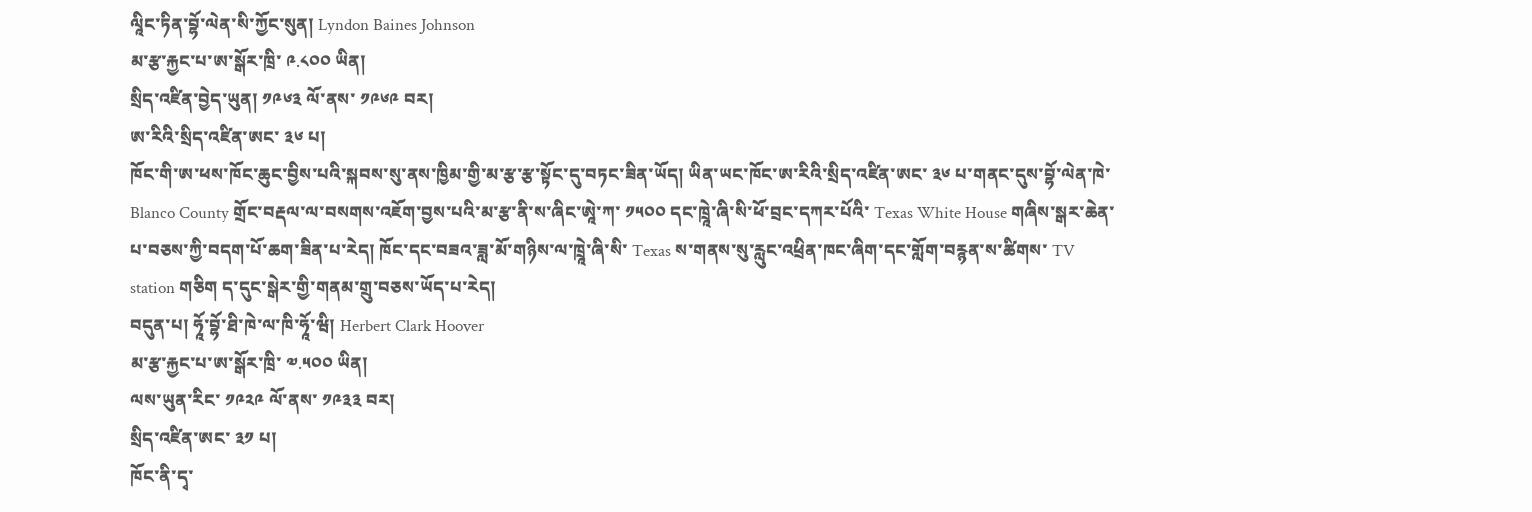ལཱིང་ཏིན་བྷོ་ལེན་སི་ཀྱོང་སུན། Lyndon Baines Johnson
མ་རྩ་རྐྱང་པ་ཨ་སྒོར་ཁྲི་ ༩.༨༠༠ ཡིན།
སྲིད་འཛིན་བྱེད་ཡུན། ༡༩༦༣ ལོ་ནས་ ༡༩༦༩ བར།
ཨ་རིའི་སྲིད་འཛིན་ཨང་ ༣༦ པ།
ཁོང་གི་ཨ་ཕས་ཁོང་ཆུང་བྱིས་པའི་སྐབས་སུ་ནས་ཁྱིམ་གྱི་མ་རྩ་རྩ་སྟོང་དུ་བཏང་ཟིན་ཡོད། ཡིན་ཡང་ཁོང་ཨ་རིའི་སྲིད་འཛིན་ཨང་ ༣༦ པ་གནང་དུས་བྷོ་ལེན་ཁེ་ Blanco County གྲོང་བརྡལ་ལ་བསགས་འཇོག་བྱས་པའི་མ་རྩ་ནི་ས་ཞིང་ཨཱེ་ཀ་ ༡༥༠༠ དང་ཁྲཱེ་ཞི་སི་ཕོ་བྲང་དཀར་པོའི་ Texas White House གཞིས་སྒར་ཆེན་པ་བཅས་ཀྱི་བདག་པོ་ཆག་ཟིན་པ་རེད། ཁོང་དང་བཟའ་ཟླ་མོ་གཉིས་ལ་ཁྲཱེ་ཞི་སི་ Texas ས་གནས་སུ་རླུང་འཕྲིན་ཁང་ཞིག་དང་གློག་བརྙན་ས་ཚིགས་ TV station གཅིག ད་དུང་སྒེར་གྱི་གནམ་གྲུ་བཅས་ཡོད་པ་རེད།
བདུན་པ། ཧཱོ་བྷོ་ཐི་ཁེ་ལ་ཁི་ཧཱོ་ཝི། Herbert Clark Hoover
མ་རྩ་རྐྱང་པ་ཨ་སྒོར་ཁྲི་ ༧.༥༠༠ ཡིན།
ལས་ཡུན་རིང་ ༡༩༢༩ ལོ་ནས་ ༡༩༣༣ བར།
སྲིད་འཛིན་ཨང་ ༣༡ པ།
ཁོང་ནི་དྭ་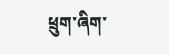ཕྲུག་ཞིག་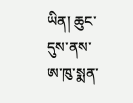ཡིན། ཆུང་དུས་ནས་ཨ་ཁུ་སྨན་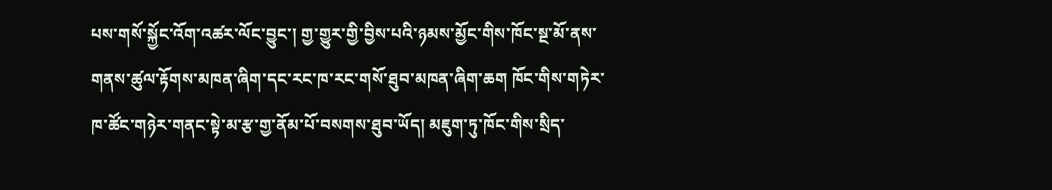པས་གསོ་སྐྱོང་འོག་འཚར་ལོང་བྱུང་། གྱ་གྱུར་གྱི་བྱིས་པའི་ཉམས་མྱོང་གིས་ཁོང་སྔ་མོ་ནས་གནས་ཚུལ་རྟོགས་མཁན་ཞིག་དང་རང་ཁ་རང་གསོ་ཐུབ་མཁན་ཞིག་ཆག ཁོང་གིས་གཏེར་ཁ་ཚོང་གཉེར་གནང་སྟེ་མ་རྩ་གྱ་ནོམ་པོ་བསགས་ཐུབ་ཡོད། མཇུག་ཏུ་ཁོང་གིས་སྲིད་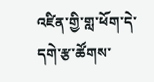འཛིན་གྱི་གླ་ཕོག་དེ་དགེ་རྩ་ཚོགས་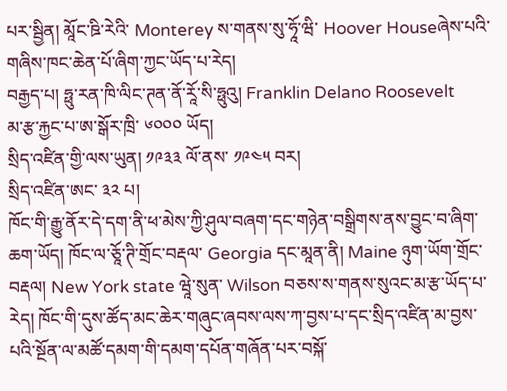པར་སྦྱིན། མཱོང་ཋི་རེའི་ Monterey ས་གནས་སུ་ཧཱོ་ཝི་ Hoover Houseཞེས་པའི་གཞིས་ཁང་ཆེན་པོ་ཞིག་ཀྱང་ཡོད་པ་རེད།
བརྒྱད་པ། ཧྥུ་རན་ཁི་ལིང་ཊན་ནོ་རཱོ་སི་ཧྥུའུ། Franklin Delano Roosevelt
མ་རྩ་རྐྱང་པ་ཨ་སྒོར་ཁྲི་ ༦༠༠༠ ཡོད།
སྲིད་འཛིན་གྱི་ལས་ཡུན། ༡༩༣༣ ལོ་ནས་ ༡༩༤༥ བར།
སྲིད་འཛིན་ཨང་ ༣༢ པ།
ཁོང་གི་རྒྱུ་ནོར་དེ་དག་ནི་ཕ་མེས་ཀྱི་ཤུལ་བཞག་དང་གཉེན་བསྒྲིགས་ནས་བྱུང་བ་ཞིག་ཆག་ཡོད། ཁོང་ལ་ཅཱོ་ཊི་གྲོང་བརྡལ་ Georgia དང་མཱན་ནི། Maine ཉུག་ཡོག་གྲོང་བརྡལ། New York state ཝཱེ་སུན་ Wilson བཅས་ས་གནས་སུའང་མ་རྩ་ཡོད་པ་རེད། ཁོང་གི་དུས་ཚོད་མང་ཆེར་གཞུང་ཞབས་ལས་ཀ་བྱས་པ་དང་སྲིད་འཛིན་མ་བྱས་པའི་སྔོན་ལ་མཚོ་དམག་གི་དམག་དཔོན་གཞོན་པར་བསྐོ་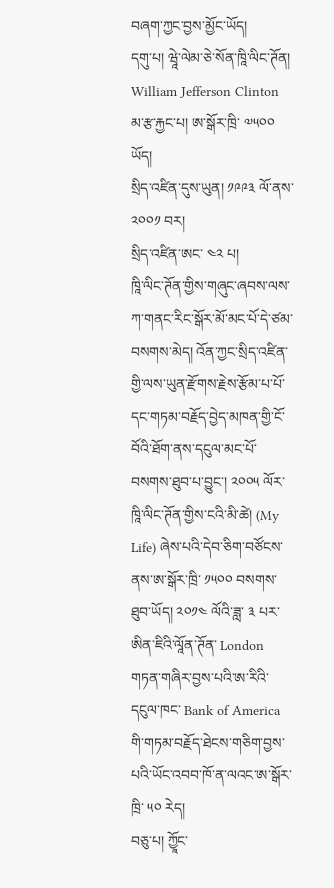བཞག་ཀྱང་བྱས་མྱོང་ཡོད།
དགུ་པ། ཝཱེ་ལེམ་ཅེ་སོན་ཁཱི་ལིང་ཊོན། William Jefferson Clinton
མ་རྩ་རྐྱང་པ། ཨ་སྒོར་ཁྲི་ ༧༥༠༠ ཡོད།
སྲིད་འཛིན་དུས་ཡུན། ༡༩༩༣ ལོ་ནས་ ༢༠༠༡ བར།
སྲིད་འཛིན་ཨང་ ༤༢ པ།
ཁཱི་ལིང་ཊོན་གྱིས་གཞུང་ཞབས་ལས་ཀ་གནང་རིང་སྒོར་མོ་མང་པོ་དེ་ཙམ་བསགས་མེད། འོན་ཀྱང་སྲིད་འཛིན་གྱི་ལས་ཡུན་རྫོགས་རྗེས་རྩོམ་པ་པོ་དང་གཏམ་བརྗོད་བྱེད་མཁན་གྱི་ངོ་བོའི་ཐོག་ནས་དངུལ་མང་པོ་བསགས་ཐུབ་པ་བྱུང་། ༢༠༠༥ ལོར་ཁཱི་ལིང་ཊོན་གྱིས་ངའི་མི་ཚེ། (My Life) ཞེས་པའི་དེབ་ཅིག་བཙོངས་ནས་ཨ་སྒོར་ཁྲི་ ༡༥༠༠ བསགས་ཐུབ་ཡོད། ༢༠༡༤ ལོའི་ཟླ་ ༣ པར་ཨིན་ཇིའི་ལཱོན་ཊོན་ London གཏན་གཞིར་བྱས་པའི་ཨ་རིའི་དངུལ་ཁང་ Bank of America གི་གཏམ་བརྗོད་ཐེངས་གཅིག་བྱས་པའི་ཡོང་འབབ་ཁོ་ན་ལའང་ཨ་སྒོར་ཁྲི་ ༥༠ རེད།
བཅུ་པ། ཀྱཱོང་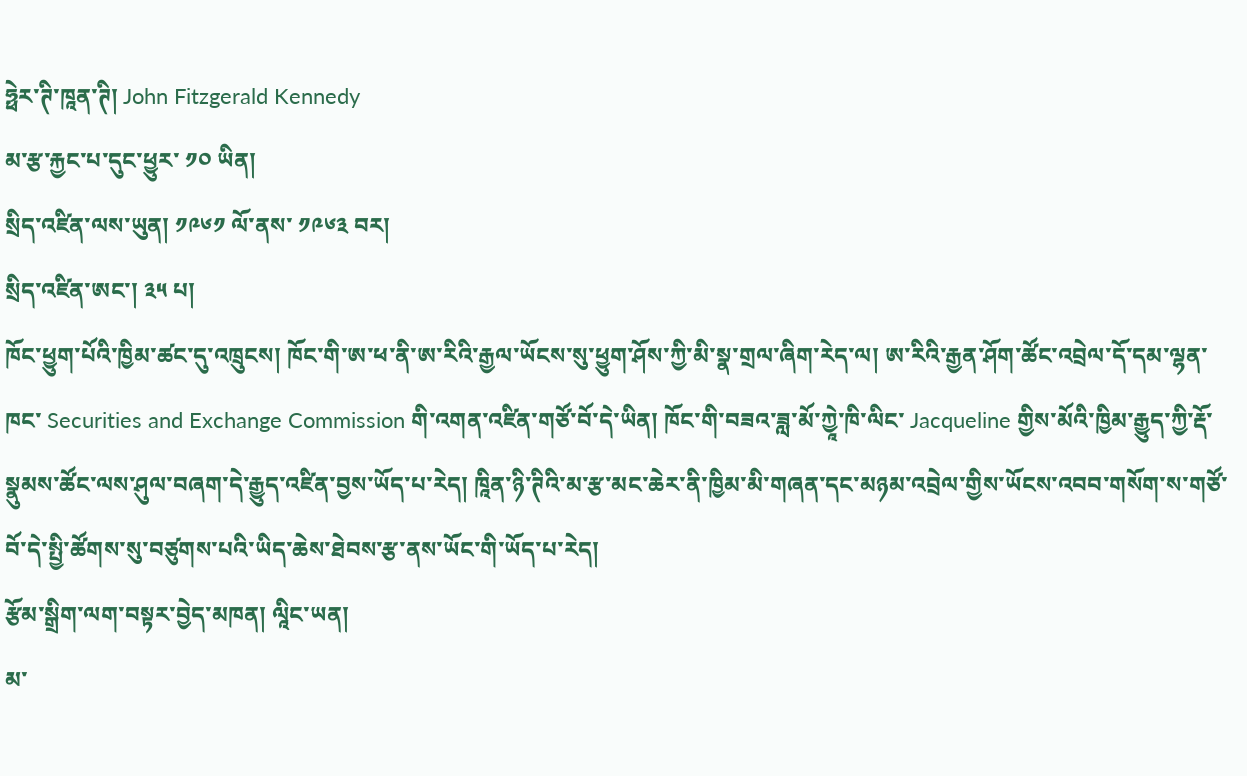ཧྥེར་ཊི་ཁཱན་ཊི། John Fitzgerald Kennedy
མ་རྩ་རྐྱང་པ་དུང་ཕྱུར་ ༡༠ ཡིན།
སྲིད་འཛིན་ལས་ཡུན། ༡༩༦༡ ལོ་ནས་ ༡༩༦༣ བར།
སྲིད་འཛིན་ཨང་། ༣༥ པ།
ཁོང་ཕྱུག་པོའི་ཁྱིམ་ཚང་དུ་འཁྲུངས། ཁོང་གི་ཨ་ཕ་ནི་ཨ་རིའི་རྒྱལ་ཡོངས་སུ་ཕྱུག་ཤོས་ཀྱི་མི་སྣ་གྲལ་ཞིག་རེད་ལ། ཨ་རིའི་རྒྱན་ཤོག་ཚོང་འབྲེལ་དོ་དམ་ལྷན་ཁང་ Securities and Exchange Commission གི་འགན་འཛིན་གཙོ་བོ་དེ་ཡིན། ཁོང་གི་བཟའ་ཟླ་མོ་ཀྱཱེ་ཁི་ལིང་ Jacqueline གྱིས་མོའི་ཁྱིམ་རྒྱུད་ཀྱི་རྡོ་སྣུམས་ཚོང་ལས་ཤུལ་བཞག་དེ་རྒྱུད་འཛིན་བྱས་ཡོད་པ་རེད། ཁཱིན་ཉི་ཊིའི་མ་རྩ་མང་ཆེར་ནི་ཁྱིམ་མི་གཞན་དང་མཉམ་འབྲེལ་གྱིས་ཡོངས་འབབ་གསོག་ས་གཙོ་བོ་དེ་སྤྱི་ཚོགས་སུ་བཙུགས་པའི་ཡིད་ཆེས་ཐེབས་རྩ་ནས་ཡོང་གི་ཡོད་པ་རེད།
རྩོམ་སྒྲིག་ལག་བསྟར་བྱེད་མཁན། ལཱིང་ཡན།
མ་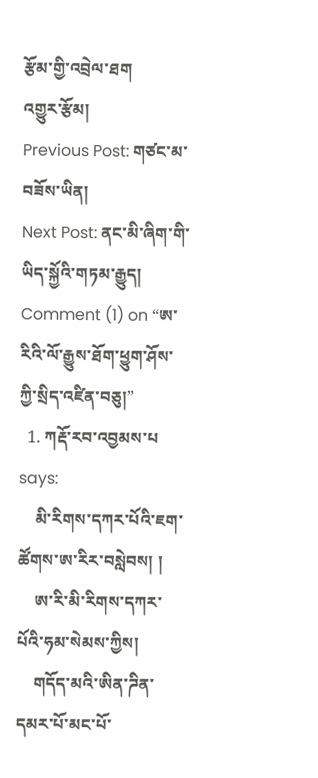རྩོམ་གྱི་འབྲེལ་ཐག
འགྱུར་རྩོམ།
Previous Post: གཙང་མ་བཟོས་ཡིན།
Next Post: ནང་མི་ཞིག་གི་ཡིད་སྐྱོའི་གཏམ་རྒྱུད།
Comment (1) on “ཨ་རིའི་ལོ་རྒྱུས་ཐོག་ཕྱུག་ཤོས་ཀྱི་སྲིད་འཛིན་བཅུ།”
  1. ཀརྡོ་རབ་འབྱམས་པ says:
    མི་རིགས་དཀར་པོའི་ཇག་ཚོགས་ཨ་རིར་བསླེབས། །
    ཨ་རི་མི་རིགས་དཀར་པོའི་ཧམ་སེམས་ཀྱིས།
    གདོད་མའི་ཨིན་ཌིན་དམར་པོ་མང་པོ་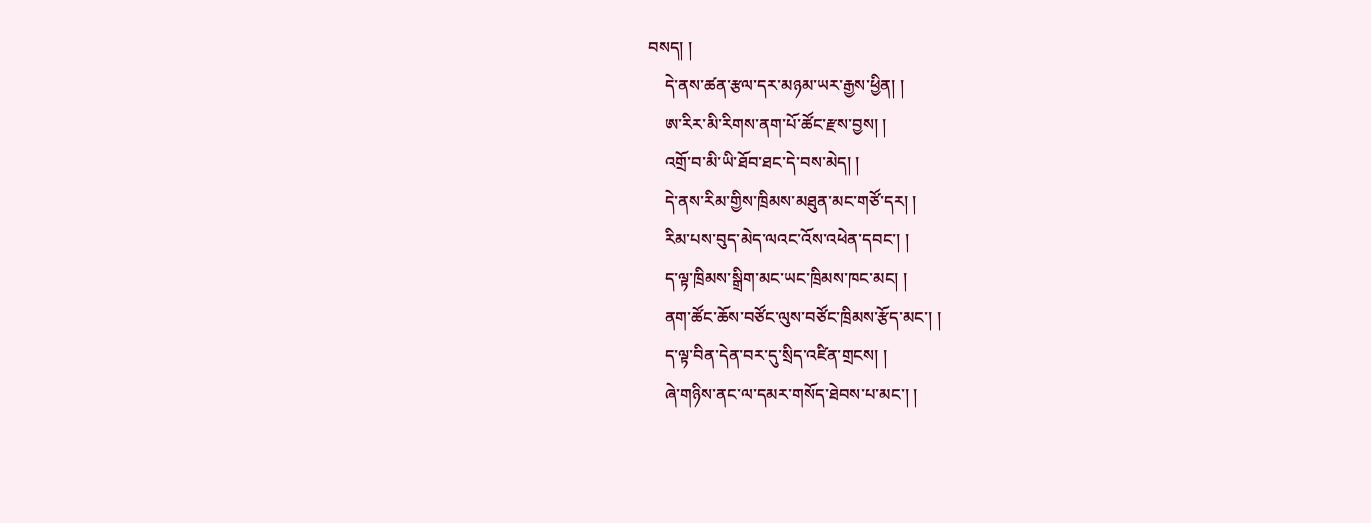བསད། །
    དེ་ནས་ཚན་རྩལ་དར་མཉམ་ཡར་རྒྱས་ཕྱིན། །
    ཨ་རིར་མི་རིགས་ནག་པོ་ཚོང་རྫས་བྱས། །
    འགྲོ་བ་མི་ཡི་ཐོབ་ཐང་དེ་བས་མེད། །
    དེ་ནས་རིམ་གྱིས་ཁྲིམས་མཐུན་མང་གཙོ་དར། །
    རིམ་པས་བུད་མེད་ལའང་འོས་འཕེན་དབང་། །
    ད་ལྟ་ཁྲིམས་སྒྲིག་མང་ཡང་ཁྲིམས་ཁང་མང། །
    ནག་ཚོང་ཆོས་བཙོང་ལུས་བཙོང་ཁྲིམས་རྩོད་མང་། །
    ད་ལྟ་བིན་དེན་བར་དུ་སྲིད་འཛིན་གྲངས། །
    ཞེ་གཉིས་ནང་ལ་དམར་གསོད་ཐེབས་པ་མང་། །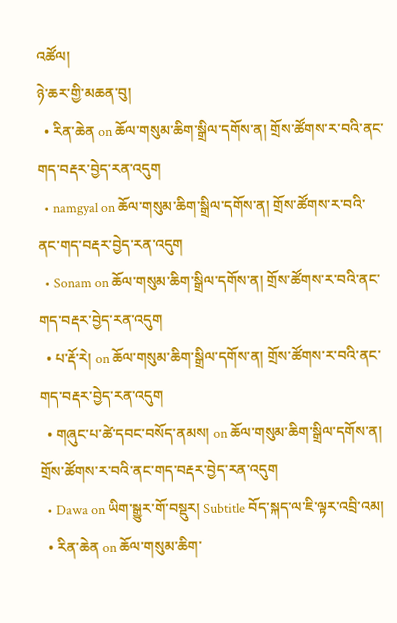འཚོལ།
ཉེ་ཆར་གྱི་མཆན་བུ།
  • རིན་ཆེན on ཆོལ་གསུམ་ཆིག་སྒྲིལ་དགོས་ན། གྲོས་ཚོགས་ར་བའི་ནང་གད་བརྡར་བྱེད་རན་འདུག
  • namgyal on ཆོལ་གསུམ་ཆིག་སྒྲིལ་དགོས་ན། གྲོས་ཚོགས་ར་བའི་ནང་གད་བརྡར་བྱེད་རན་འདུག
  • Sonam on ཆོལ་གསུམ་ཆིག་སྒྲིལ་དགོས་ན། གྲོས་ཚོགས་ར་བའི་ནང་གད་བརྡར་བྱེད་རན་འདུག
  • པ་རྡོ་རེ། on ཆོལ་གསུམ་ཆིག་སྒྲིལ་དགོས་ན། གྲོས་ཚོགས་ར་བའི་ནང་གད་བརྡར་བྱེད་རན་འདུག
  • གཞུང་པ་ཚེ་དབང་བསོད་ནམས། on ཆོལ་གསུམ་ཆིག་སྒྲིལ་དགོས་ན། གྲོས་ཚོགས་ར་བའི་ནང་གད་བརྡར་བྱེད་རན་འདུག
  • Dawa on ཡིག་སྒྱུར་གོ་བསྡུར། Subtitle བོད་སྐད་ལ་ཇི་ལྟར་འབྲི་འམ།
  • རིན་ཆེན on ཆོལ་གསུམ་ཆིག་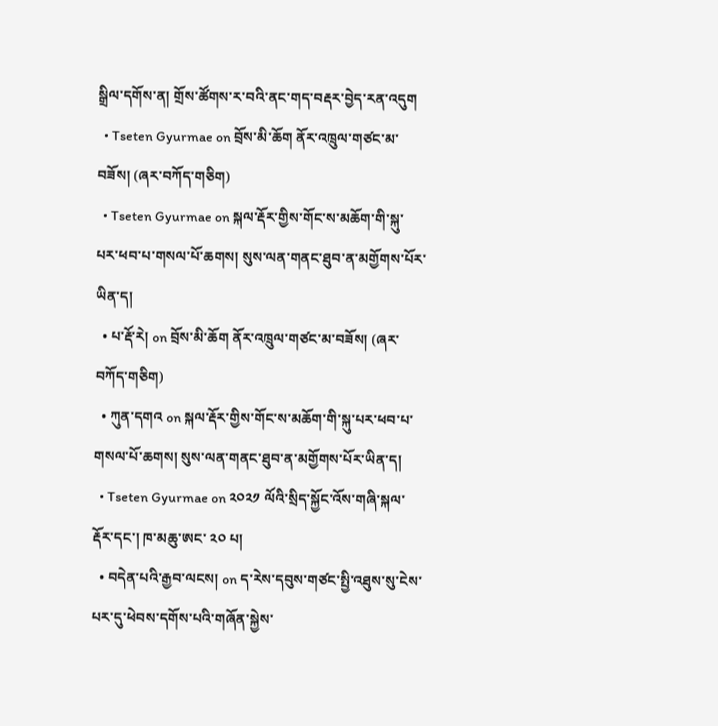སྒྲིལ་དགོས་ན། གྲོས་ཚོགས་ར་བའི་ནང་གད་བརྡར་བྱེད་རན་འདུག
  • Tseten Gyurmae on བྲོས་མི་ཆོག ནོར་འཁྲུལ་གཙང་མ་བཟོས། (ཞར་བཀོད་གཅིག)
  • Tseten Gyurmae on སྐལ་རྡོར་གྱིས་གོང་ས་མཆོག་གི་སྐུ་པར་ཕབ་པ་གསལ་པོ་ཆགས། སུས་ལན་གནང་ཐུབ་ན་མགྱོགས་པོར་ཡིན་ད།
  • པ་རྡོ་རེ། on བྲོས་མི་ཆོག ནོར་འཁྲུལ་གཙང་མ་བཟོས། (ཞར་བཀོད་གཅིག)
  • ཀུན་དགའ on སྐལ་རྡོར་གྱིས་གོང་ས་མཆོག་གི་སྐུ་པར་ཕབ་པ་གསལ་པོ་ཆགས། སུས་ལན་གནང་ཐུབ་ན་མགྱོགས་པོར་ཡིན་ད།
  • Tseten Gyurmae on ༢༠༢༡ ལོའི་སྲིད་སྐྱོང་འོས་གཞི་སྐལ་རྡོར་དང་། ཁ་མཆུ་ཨང་ ༢༠ པ།
  • བདེན་པའི་རྒྱབ་ལངས། on ད་རེས་དབུས་གཙང་སྤྱི་འཐུས་སུ་ངེས་པར་དུ་ཕེབས་དགོས་པའི་གཞོན་སྐྱེས་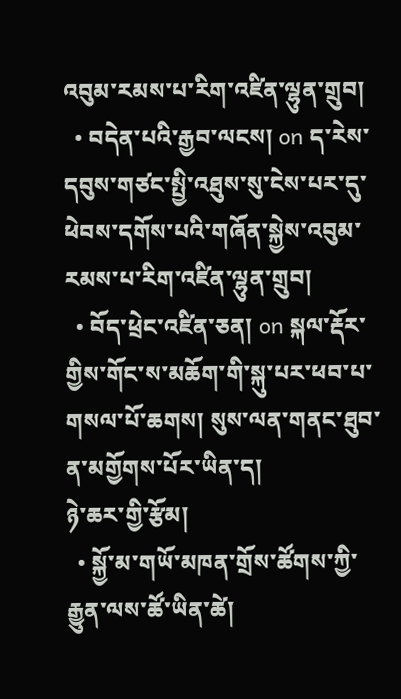འབུམ་རམས་པ་རིག་འཛིན་ལྷུན་གྲུབ།
  • བདེན་པའི་རྒྱབ་ལངས། on ད་རེས་དབུས་གཙང་སྤྱི་འཐུས་སུ་ངེས་པར་དུ་ཕེབས་དགོས་པའི་གཞོན་སྐྱེས་འབུམ་རམས་པ་རིག་འཛིན་ལྷུན་གྲུབ།
  • བོད་ཕྲེང་འཛིན་ཅན། on སྐལ་རྡོར་གྱིས་གོང་ས་མཆོག་གི་སྐུ་པར་ཕབ་པ་གསལ་པོ་ཆགས། སུས་ལན་གནང་ཐུབ་ན་མགྱོགས་པོར་ཡིན་ད།
ཉེ་ཆར་གྱི་རྩོམ།
  • སྐྱོ་མ་གཡོ་མཁན་གྲོས་ཚོགས་ཀྱི་རྒྱུན་ལས་ཚོ་ཡིན་ཚེ།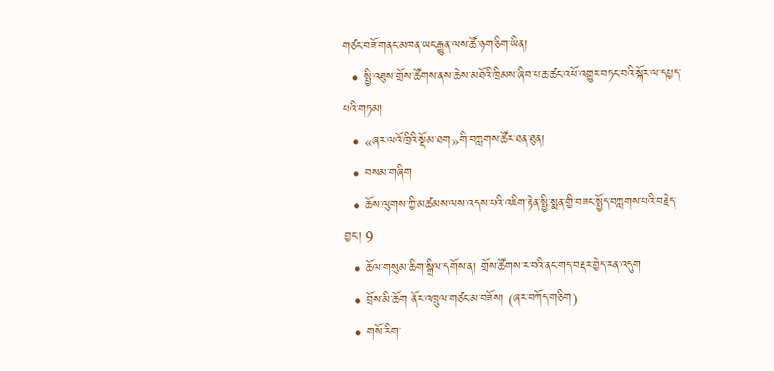གཙང་བཟོ་གནང་མཁན་ཡང་རྒྱུན་ལས་ཚོ་ཉག་ཅིག་ཡིན།
  • སྤྱི་འཐུས་གྲོས་ཚོགས་ནས་ཆེས་མཐོའི་ཁྲིམས་ཞིབ་པ་ཆ་ཚང་འཕོ་འགྱུར་བཏང་བའི་སྐོར་ལ་དཔྱད་པའི་གཏམ།
  • «ཞར་ལའོ་ཁྲིའི་སྡོམ་ཐག»གི་བཀླགས་ཚོར་ཐན་ཐུན།
  • བསམ་གཞིག
  • ཆོས་ལུགས་ཀྱི་མཚམས་ལས་འདས་པའི་འཇིག་རྟེན་སྤྱི་སྨན་གྱི་བཟང་སྤྱོད་བཀླགས་པའི་བརྗེད་བྱང་། 9
  • ཆོལ་གསུམ་ཆིག་སྒྲིལ་དགོས་ན། གྲོས་ཚོགས་ར་བའི་ནང་གད་བརྡར་བྱེད་རན་འདུག
  • བྲོས་མི་ཆོག ནོར་འཁྲུལ་གཙང་མ་བཟོས། (ཞར་བཀོད་གཅིག)
  • གསོ་རིག་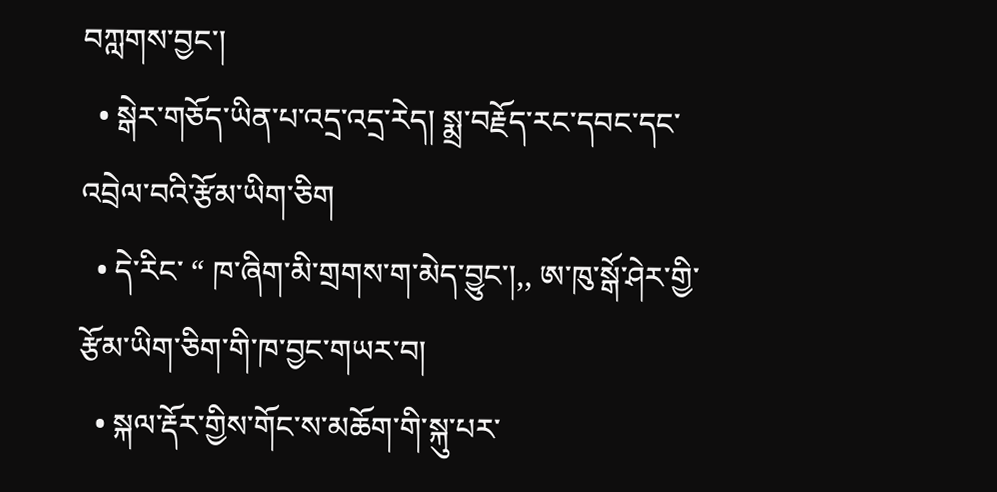བཀླགས་བྱང་།
  • སྒེར་གཅོད་ཡིན་པ་འདྲ་འདྲ་རེད། སྨྲ་བརྗོད་རང་དབང་དང་འབྲེལ་བའི་རྩོམ་ཡིག་ཅིག
  • དེ་རིང་ “ ཁ་ཞིག་མི་གྲགས་ག་མེད་བྱུང་།,, ཨ་ཁུ་སྒོ་ཤེར་གྱི་རྩོམ་ཡིག་ཅིག་གི་ཁ་བྱང་གཡར་བ།
  • སྐལ་རྡོར་གྱིས་གོང་ས་མཆོག་གི་སྐུ་པར་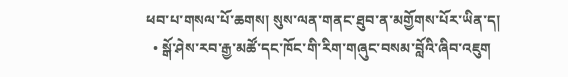ཕབ་པ་གསལ་པོ་ཆགས། སུས་ལན་གནང་ཐུབ་ན་མགྱོགས་པོར་ཡིན་ད།
  • སྒོ་ཤེས་རབ་རྒྱ་མཚོ་དང་ཁོང་གི་རིག་གཞུང་བསམ་བློའི་ཞིབ་འཇུག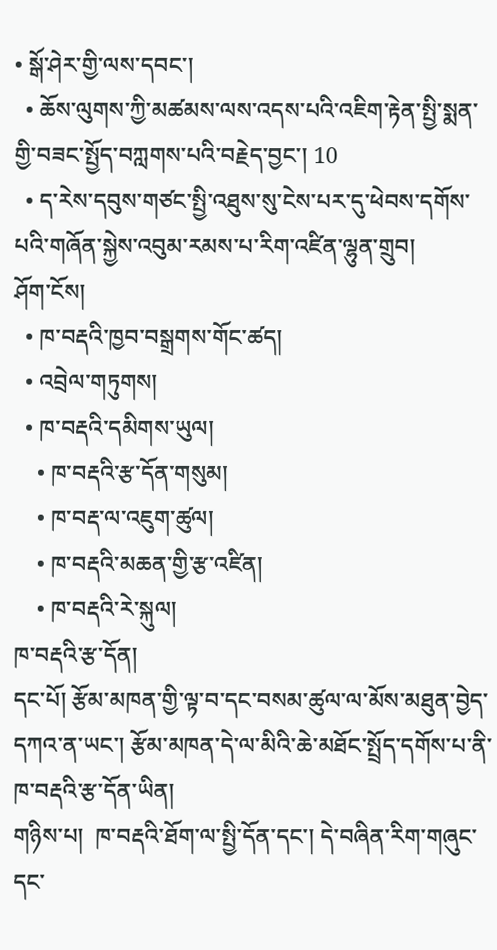• སྒོ་ཤེར་གྱི་ལས་དབང་།
  • ཆོས་ལུགས་ཀྱི་མཚམས་ལས་འདས་པའི་འཇིག་རྟེན་སྤྱི་སྨན་གྱི་བཟང་སྤྱོད་བཀླགས་པའི་བརྗེད་བྱང་། 10
  • ད་རེས་དབུས་གཙང་སྤྱི་འཐུས་སུ་ངེས་པར་དུ་ཕེབས་དགོས་པའི་གཞོན་སྐྱེས་འབུམ་རམས་པ་རིག་འཛིན་ལྷུན་གྲུབ།
ཤོག་ངོས།
  • ཁ་བརྡའི་ཁྱབ་བསྒྲགས་གོང་ཚད།
  • འབྲེལ་གཏུགས།
  • ཁ་བརྡའི་དམིགས་ཡུལ།
    • ཁ་བརྡའི་རྩ་དོན་གསུམ།
    • ཁ་བརྡ་ལ་འཇུག་ཚུལ།
    • ཁ་བརྡའི་མཆན་གྱི་རྩ་འཛིན།
    • ཁ་བརྡའི་རེ་སྐུལ།
ཁ་བརྡའི་རྩ་དོན།
དང་པོ། རྩོམ་མཁན་གྱི་ལྟ་བ་དང་བསམ་ཚུལ་ལ་མོས་མཐུན་བྱེད་དཀའ་ན་ཡང་། རྩོམ་མཁན་དེ་ལ་མིའི་ཆེ་མཐོང་སྤྲོད་དགོས་པ་ནི་ཁ་བརྡའི་རྩ་དོན་ཡིན།
གཉིས་པ།  ཁ་བརྡའི་ཐོག་ལ་སྤྱི་དོན་དང་། དེ་བཞིན་རིག་གཞུང་དང་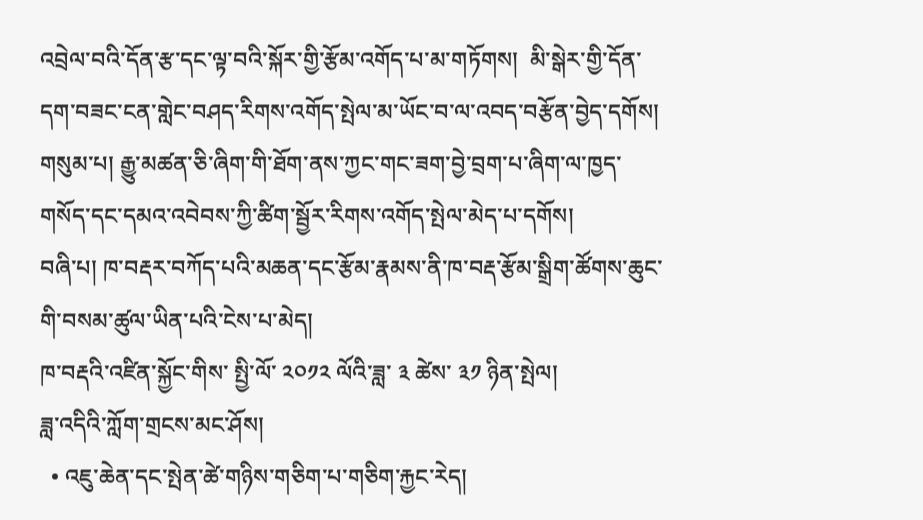འབྲེལ་བའི་དོན་རྩ་དང་ལྟ་བའི་སྐོར་གྱི་རྩོམ་འགོད་པ་མ་གཏོགས།  མི་སྒེར་གྱི་དོན་དག་བཟང་ངན་གླེང་བཤད་རིགས་འགོད་སྤེལ་མ་ཡོང་བ་ལ་འབད་བརྩོན་བྱེད་དགོས།
གསུམ་པ། རྒྱུ་མཚན་ཅི་ཞིག་གི་ཐོག་ནས་ཀྱང་གང་ཟག་བྱེ་བྲག་པ་ཞིག་ལ་ཁྱད་གསོད་དང་དམའ་འབེབས་ཀྱི་ཚིག་སྦྱོར་རིགས་འགོད་སྤེལ་མེད་པ་དགོས།
བཞི་པ། ཁ་བརྡར་བཀོད་པའི་མཆན་དང་རྩོམ་རྣམས་ནི་ཁ་བརྡ་རྩོམ་སྒྲིག་ཚོགས་ཆུང་གི་བསམ་ཚུལ་ཡིན་པའི་ངེས་པ་མེད།
ཁ་བརྡའི་འཛིན་སྐྱོང་གིས་ སྤྱི་ལོ་ ༢༠༡༢ ལོའི་ཟླ་ ༣ ཚེས་ ༣༡ ཉིན་སྤེལ།
ཟླ་འདིའི་ཀློག་གྲངས་མང་ཤོས།
  • འཇུ་ཆེན་དང་སྤེན་ཚེ་གཉིས་གཅིག་པ་གཅིག་རྐྱང་རེད།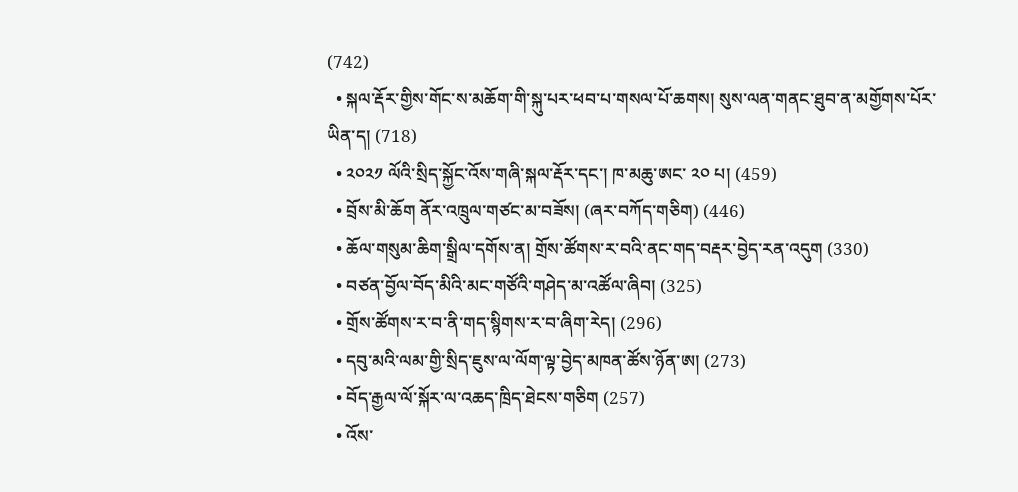(742)
  • སྐལ་རྡོར་གྱིས་གོང་ས་མཆོག་གི་སྐུ་པར་ཕབ་པ་གསལ་པོ་ཆགས། སུས་ལན་གནང་ཐུབ་ན་མགྱོགས་པོར་ཡིན་ད། (718)
  • ༢༠༢༡ ལོའི་སྲིད་སྐྱོང་འོས་གཞི་སྐལ་རྡོར་དང་། ཁ་མཆུ་ཨང་ ༢༠ པ། (459)
  • བྲོས་མི་ཆོག ནོར་འཁྲུལ་གཙང་མ་བཟོས། (ཞར་བཀོད་གཅིག) (446)
  • ཆོལ་གསུམ་ཆིག་སྒྲིལ་དགོས་ན། གྲོས་ཚོགས་ར་བའི་ནང་གད་བརྡར་བྱེད་རན་འདུག (330)
  • བཙན་བྱོལ་བོད་མིའི་མང་གཙོའི་གཤེད་མ་འཚོལ་ཞིབ། (325)
  • གྲོས་ཚོགས་ར་བ་ནི་གད་སྙིགས་ར་བ་ཞིག་རེད། (296)
  • དབུ་མའི་ལམ་གྱི་སྲིད་ཇུས་ལ་ལོག་ལྟ་བྱེད་མཁན་ཚོས་ཉོན་ཨ། (273)
  • བོད་རྒྱལ་ལོ་སྐོར་ལ་འཆད་ཁྲིད་ཐེངས་གཅིག (257)
  • འོས་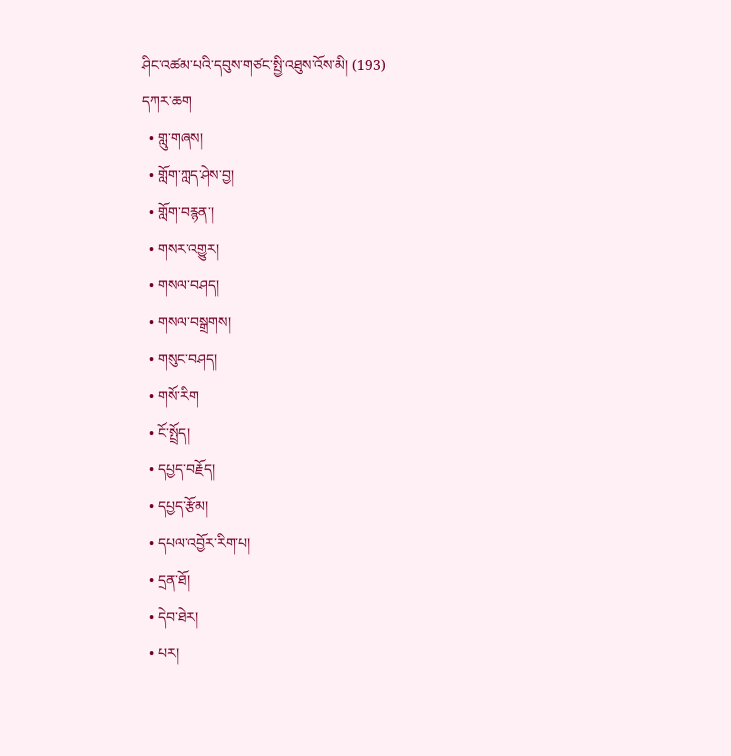ཤིང་འཚམ་པའི་དབུས་གཙང་སྤྱི་འཐུས་འོས་མི། (193)
དཀར་ཆག
  • གླུ་གཞས།
  • གློག་ཀླད་ཤེས་བྱ།
  • གློག་བརྙན་།
  • གསར་འགྱུར།
  • གསལ་བཤད།
  • གསལ་བསྒྲགས།
  • གསུང་བཤད།
  • གསོ་རིག
  • ངོ་སྤྲོད།
  • དཔྱད་བརྗོད།
  • དཔྱད་རྩོམ།
  • དཔལ་འབྱོར་རིག་པ།
  • དྲན་ཐོ།
  • དེབ་ཐེར།
  • པར།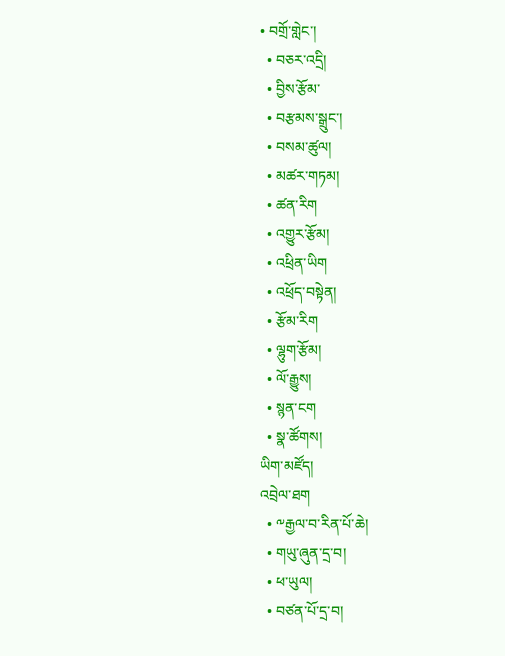• བགྲོ་གླེང་།
  • བཅར་འདྲི།
  • བྱིས་རྩོམ་
  • བརྩམས་སྒྲུང་།
  • བསམ་ཚུལ།
  • མཚར་གཏམ།
  • ཚན་རིག
  • འགྱུར་རྩོམ།
  • འཕྲིན་ཡིག
  • འཕྲོད་བསྟེན།
  • རྩོམ་རིག
  • ལྷུག་རྩོམ།
  • ལོ་རྒྱུས།
  • སྙན་ངག
  • སྣ་ཚོགས།
ཡིག་མཛོད།
འབྲེལ་ཐག
  • ༸རྒྱལ་བ་རིན་པོ་ཆེ།
  • གཡུ་ཞུན་དྲ་བ།
  • ཕ་ཡུལ།
  • བཙན་པོ་དྲ་བ།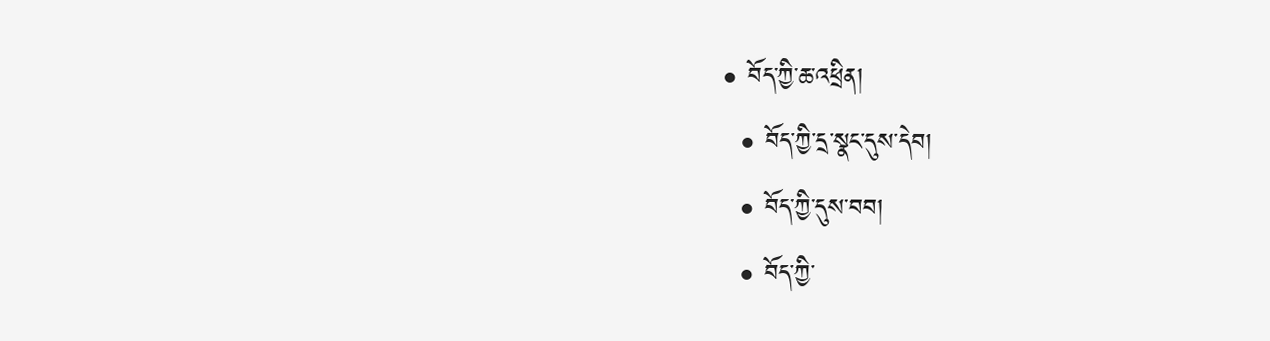• བོད་ཀྱི་ཆ་འཕྲིན།
  • བོད་ཀྱི་དྲ་སྣང་དུས་དེབ།
  • བོད་ཀྱི་དུས་བབ།
  • བོད་ཀྱི་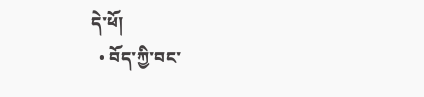དེ་ཕོ།
  • བོད་ཀྱི་བང་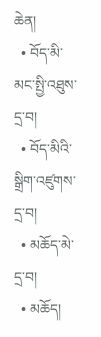ཆེན།
  • བོད་མི་མང་སྤྱི་འཐུས་དྲ་བ།
  • བོད་མིའི་སྒྲིག་འཛུགས་དྲ་བ།
  • མཆོད་མེ་དྲ་བ།
  • མཆོད།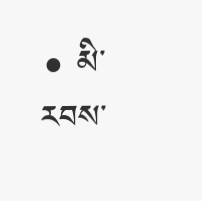• མི་རབས་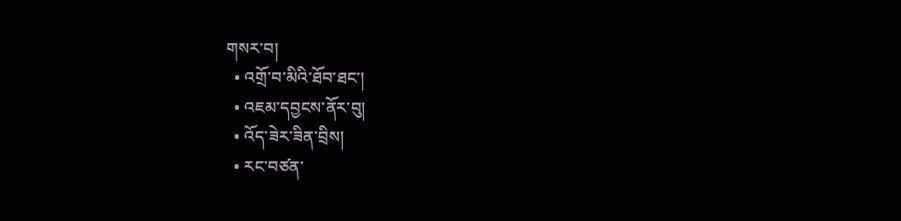གསར་བ།
  • འགྲོ་བ་མིའི་ཐོབ་ཐང་།
  • འཇམ་དབྱངས་ནོར་བུ།
  • འོད་ཟེར་ཟིན་བྲིས།
  • རང་བཙན་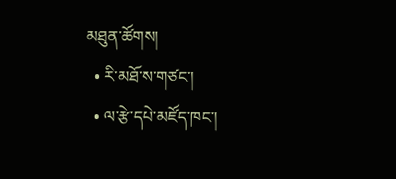མཐུན་ཚོགས།
  • རི་མཐོ་ས་གཙང་།
  • ལ་རྩེ་དཔེ་མཛོད་ཁང་།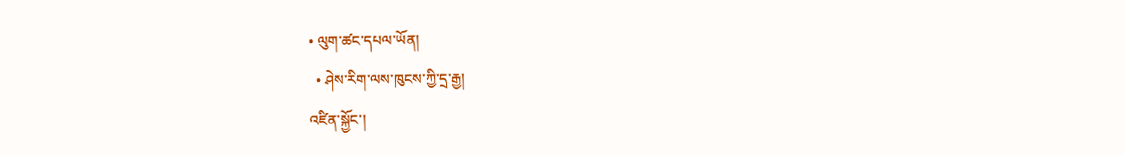• ལུག་ཚང་དཔལ་ཡོན།
  • ཤེས་རིག་ལས་ཁུངས་ཀྱི་དྲ་རྒྱ།
འཛིན་སྐྱོང་།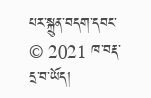པར་སྐྲུན་བདག་དབང་ © 2021 ཁ་བརྡ་དྲ་བ་ཡོད།